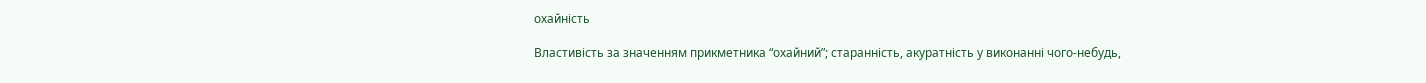охайність

Властивість за значенням прикметника “охайний”; старанність, акуратність у виконанні чого-небудь,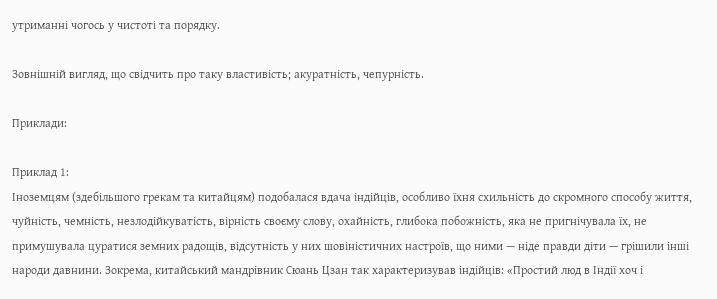утриманні чогось у чистоті та порядку.

Зовнішній вигляд, що свідчить про таку властивість; акуратність, чепурність.

Приклади:

Приклад 1:
Іноземцям (здебільшого грекам та китайцям) подобалася вдача індійців, особливо їхня схильність до скромного способу життя, чуйність, чемність, незлодійкуватість, вірність своєму слову, охайність, глибока побожність, яка не пригнічувала їх, не примушувала цуратися земних радощів, відсутність у них шовіністичних настроїв, що ними — ніде правди діти — грішили інші народи давнини. Зокрема, китайський мандрівник Сюань Цзан так характеризував індійців: «Простий люд в Індії хоч і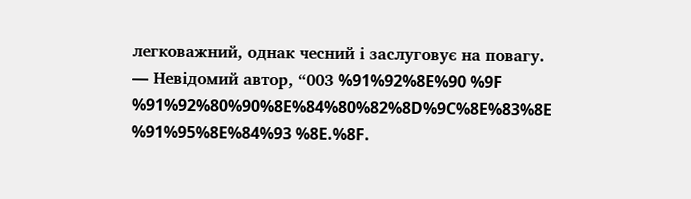легковажний, однак чесний і заслуговує на повагу.
— Невідомий автор, “003 %91%92%8E%90 %9F %91%92%80%90%8E%84%80%82%8D%9C%8E%83%8E %91%95%8E%84%93 %8E.%8F.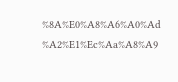%8A%E0%A8%A6%A0%Ad %A2%E1%Ec%Aa%A8%A9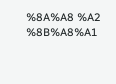%8A%A8 %A2 %8B%A8%A1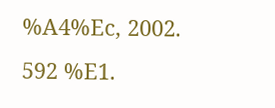%A4%Ec, 2002. 592 %E1.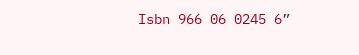Isbn 966 06 0245 6”